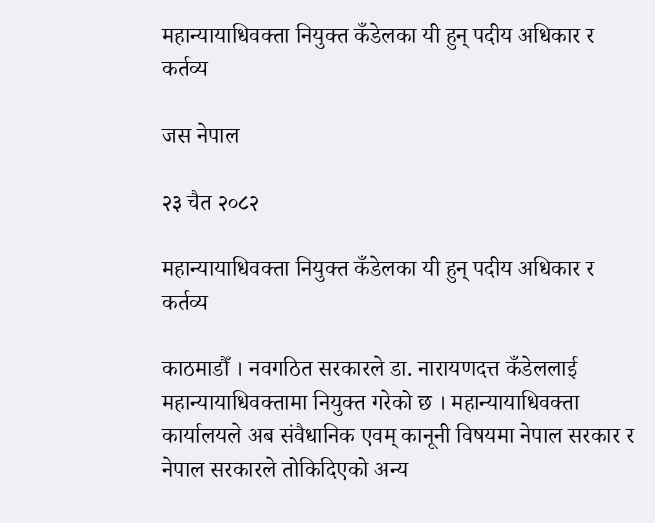महान्यायाधिवक्ता नियुक्त कँडेलका यी हुन्‌ पदीय अधिकार र कर्तव्य

जस नेपाल

२३ चैत २०८२

महान्यायाधिवक्ता नियुक्त कँडेलका यी हुन्‌ पदीय अधिकार र कर्तव्य

काठमाडौँ । नवगठित सरकारले डा. नारायणदत्त कँडेललाई महान्यायाधिवक्तामा नियुक्त गरेको छ । महान्यायाधिवक्ता कार्यालयले अब संवैधानिक एवम्‌ कानूनी विषयमा नेपाल सरकार र नेपाल सरकारले तोकिदिएको अन्य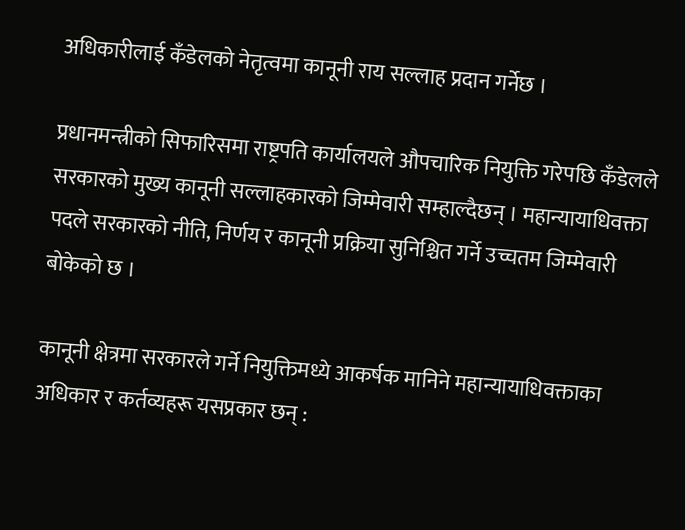अधिकारीलाई कँडेलको नेतृत्वमा कानूनी राय सल्लाह प्रदान गर्नेछ ।

प्रधानमन्त्रीको सिफारिसमा राष्ट्रपति कार्यालयले औपचारिक नियुक्ति गरेपछि कँडेलले सरकारको मुख्य कानूनी सल्लाहकारको जिम्मेवारी सम्हाल्दैछन्‌ । महान्यायाधिवक्ता पदले सरकारको नीति, निर्णय र कानूनी प्रक्रिया सुनिश्चित गर्ने उच्चतम जिम्मेवारी बोकेको छ ।

कानूनी क्षेत्रमा सरकारले गर्ने नियुक्तिमध्ये आकर्षक मानिने महान्यायाधिवक्ताका अधिकार र कर्तव्यहरू यसप्रकार छन्‌ :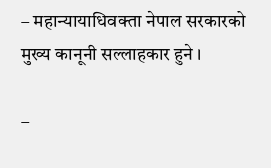– महान्यायाधिवक्ता नेपाल सरकारको मुख्य कानूनी सल्लाहकार हुने ।

–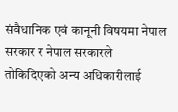संवैधानिक एवं कानूनी विषयमा नेपाल सरकार र नेपाल सरकारले तोकिदिएको अन्य अधिकारीलाई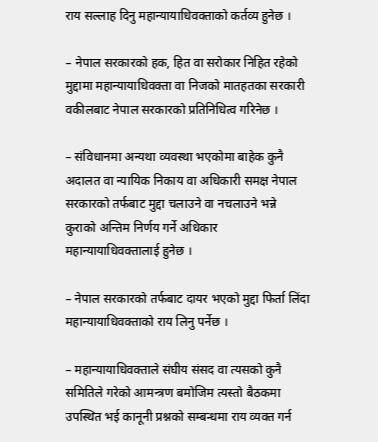राय सल्लाह दिनु महान्यायाधिवक्ताको कर्तव्य हुनेछ ।

– नेपाल सरकारको हक, हित वा सरोकार निहित रहेको मुद्दामा महान्यायाधिवक्ता वा निजको मातहतका सरकारी वकीलबाट नेपाल सरकारको प्रतिनिधित्व गरिनेछ ।

– संविधानमा अन्यथा व्यवस्था भएकोमा बाहेक कुनै अदालत वा न्यायिक निकाय वा अधिकारी समक्ष नेपाल सरकारको तर्फबाट मुद्दा चलाउने वा नचलाउने भन्ने कुराको अन्तिम निर्णय गर्ने अधिकार महान्यायाधिवक्तालाई हुनेछ ।

– नेपाल सरकारको तर्फबाट दायर भएको मुद्दा फिर्ता लिंदा महान्यायाधिवक्ताको राय लिनु पर्नेछ ।

– महान्यायाधिवक्ताले संघीय संसद वा त्यसको कुनै समितिले गरेको आमन्त्रण बमोजिम त्यस्तो बैठकमा उपस्थित भई कानूनी प्रश्नको सम्बन्धमा राय व्यक्त गर्न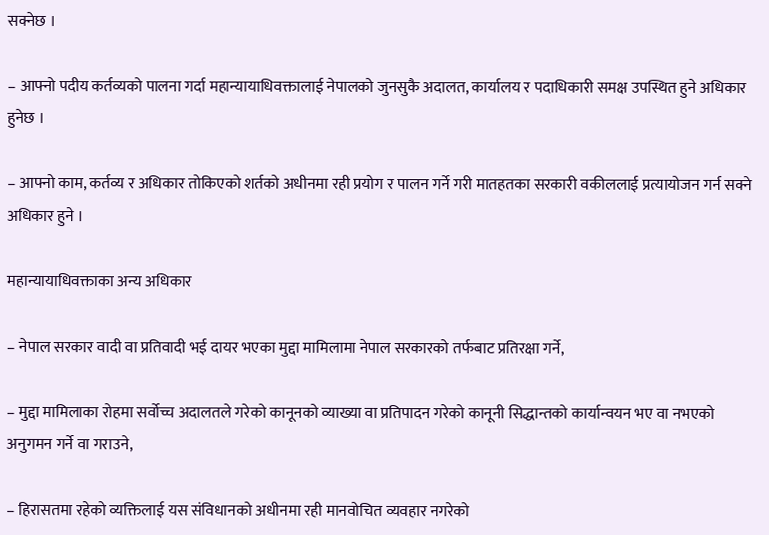सक्नेछ ।

– आफ्नो पदीय कर्तव्यको पालना गर्दा महान्यायाधिवक्तालाई नेपालको जुनसुकै अदालत, कार्यालय र पदाधिकारी समक्ष उपस्थित हुने अधिकार हुनेछ ।

– आफ्नो काम, कर्तव्य र अधिकार तोकिएको शर्तको अधीनमा रही प्रयोग र पालन गर्ने गरी मातहतका सरकारी वकीललाई प्रत्यायोजन गर्न सक्ने अधिकार हुने ।

महान्यायाधिवक्ताका अन्य अधिकार

– नेपाल सरकार वादी वा प्रतिवादी भई दायर भएका मुद्दा मामिलामा नेपाल सरकारको तर्फबाट प्रतिरक्षा गर्ने,

– मुद्दा मामिलाका रोहमा सर्वोच्च अदालतले गरेको कानूनको व्याख्या वा प्रतिपादन गरेको कानूनी सिद्धान्तको कार्यान्वयन भए वा नभएको अनुगमन गर्ने वा गराउने,

– हिरासतमा रहेको व्यक्तिलाई यस संविधानको अधीनमा रही मानवोचित व्यवहार नगरेको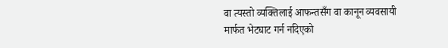वा त्यस्तो व्यक्तिलाई आफन्तसँग वा कानून व्यवसायी मार्फत भेटघाट गर्न नदिएको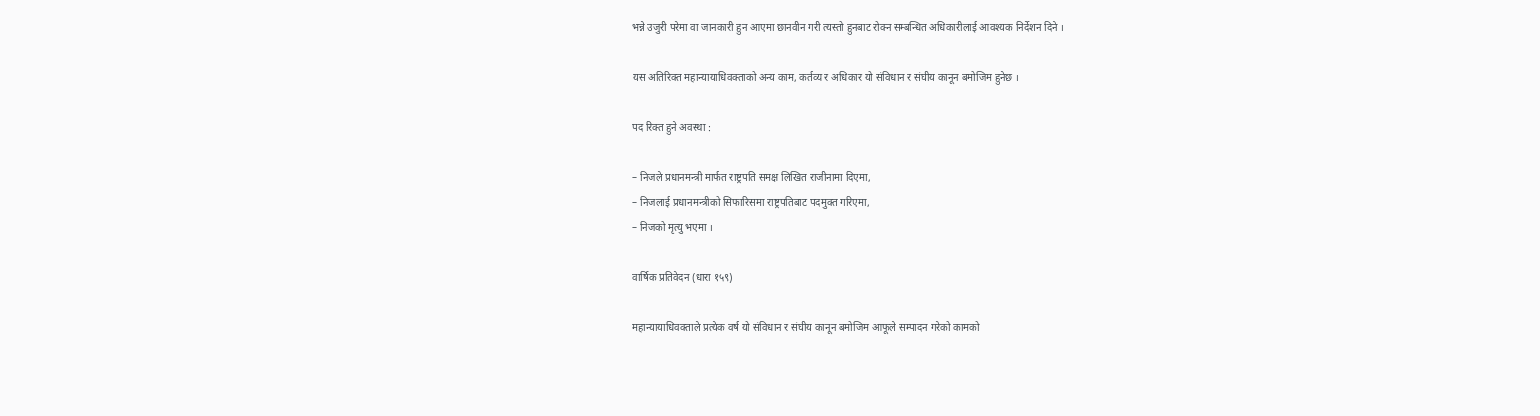भन्ने उजुरी परेमा वा जानकारी हुन आएमा छानवीन गरी त्यस्तो हुनबाट रोक्न सम्बन्धित अधिकारीलाई आवश्यक निर्देशन दिने ।

यस अतिरिक्त महान्यायाधिवक्ताको अन्य काम, कर्तव्य र अधिकार यो संविधान र संघीय कानून बमोजिम हुनेछ ।

पद रिक्त हुने अवस्था :

– निजले प्रधानमन्त्री मार्फत राष्ट्रपति समक्ष लिखित राजीनामा दिएमा,
– निजलाई प्रधानमन्त्रीको सिफारिसमा राष्ट्रपतिबाट पदमुक्त गरिएमा,
– निजको मृत्यु भएमा ।

वार्षिक प्रतिवेदन (धारा १५९)

महान्यायाधिवक्ताले प्रत्येक वर्ष यो संविधान र संघीय कानून बमोजिम आफूले सम्पादन गरेको कामको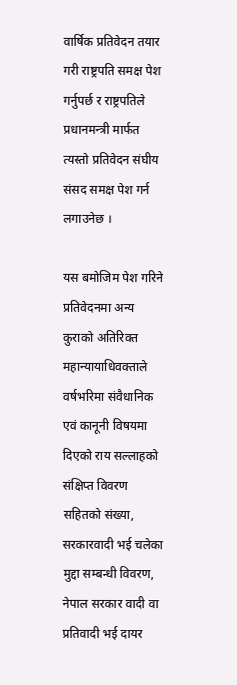वार्षिक प्रतिवेदन तयार गरी राष्ट्रपति समक्ष पेश गर्नुपर्छ र राष्ट्रपतिले प्रधानमन्त्री मार्फत त्यस्तो प्रतिवेदन संघीय संसद समक्ष पेश गर्न लगाउनेछ ।

यस बमोजिम पेश गरिने प्रतिवेदनमा अन्य कुराको अतिरिक्त महान्यायाधिवक्ताले वर्षभरिमा संवैधानिक एवं कानूनी विषयमा दिएको राय सल्लाहको संक्षिप्त विवरण सहितको संख्या, सरकारवादी भई चलेका मुद्दा सम्बन्धी विवरण, नेपाल सरकार वादी वा प्रतिवादी भई दायर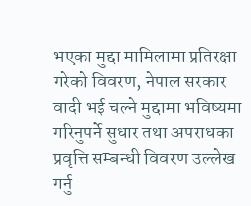भएका मुद्दा मामिलामा प्रतिरक्षा गरेको विवरण, नेपाल सरकार वादी भई चल्ने मुद्दामा भविष्यमा गरिनुपर्ने सुधार तथा अपराधका प्रवृत्ति सम्बन्धी विवरण उल्लेख गर्नु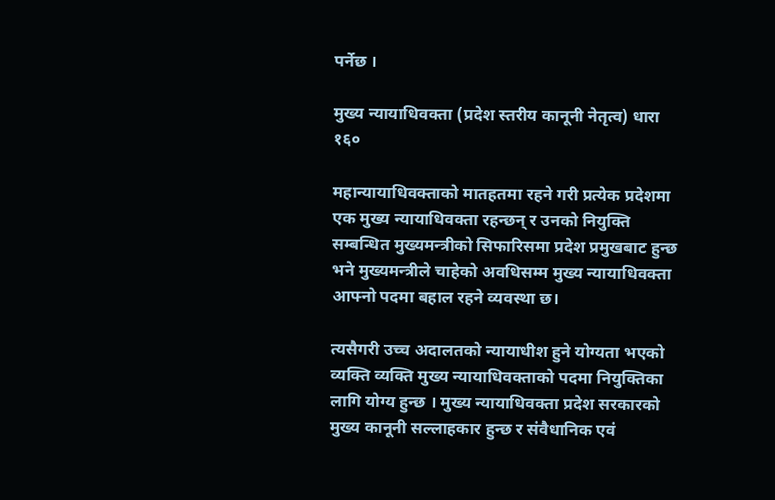पर्नेछ ।

मुख्य न्यायाधिवक्ता (प्रदेश स्तरीय कानूनी नेतृत्व) धारा १६०

महान्यायाधिवक्ताको मातहतमा रहने गरी प्रत्येक प्रदेशमा एक मुख्य न्यायाधिवक्ता रहन्छन् र उनको नियुक्ति सम्बन्धित मुख्यमन्त्रीको सिफारिसमा प्रदेश प्रमुखबाट हुन्छ भने मुख्यमन्त्रीले चाहेको अवधिसम्म मुख्य न्यायाधिवक्ता आफ्नो पदमा बहाल रहने व्यवस्था छ।

त्यसैगरी उच्च अदालतको न्यायाधीश हुने योग्यता भएको व्यक्ति व्यक्ति मुख्य न्यायाधिवक्ताको पदमा नियुक्तिका लागि योग्य हुन्छ । मुख्य न्यायाधिवक्ता प्रदेश सरकारको मुख्य कानूनी सल्लाहकार हुन्छ र संवैधानिक एवं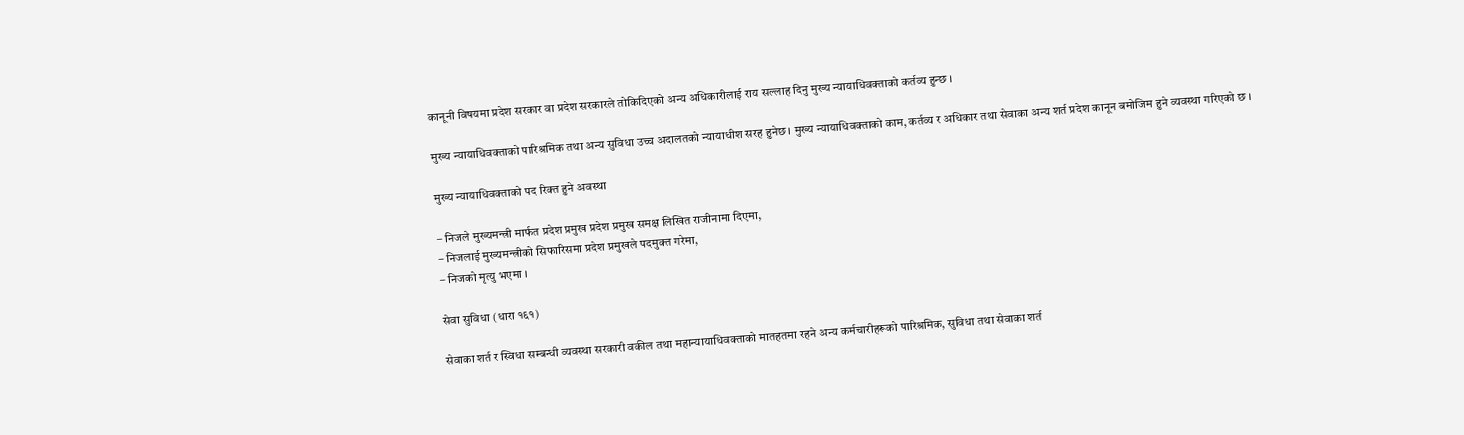कानूनी विषयमा प्रदेश सरकार वा प्रदेश सरकारले तोकिदिएको अन्य अधिकारीलाई राय सल्लाह दिनु मुख्य न्यायाधिवक्ताको कर्तव्य हुन्छ ।

मुख्य न्यायाधिवक्ताको पारिश्रमिक तथा अन्य सुविधा उच्च अदालतको न्यायाधीश सरह हुनेछ। मुख्य न्यायाधिवक्ताको काम, कर्तव्य र अधिकार तथा सेवाका अन्य शर्त प्रदेश कानून बमोजिम हुने व्यवस्था गरिएको छ ।

मुख्य न्यायाधिवक्ताको पद रिक्त हुने अवस्था

– निजले मुख्यमन्त्री मार्फत प्रदेश प्रमुख प्रदेश प्रमुख समक्ष लिखित राजीनामा दिएमा,
– निजलाई मुख्यमन्त्रीको सिफारिसमा प्रदेश प्रमुखले पदमुक्त गरेमा,
– निजको मृत्यु भएमा ।

सेवा सुविधा (धारा १६१)

सेवाका शर्त र स्विधा सम्बन्धी व्यवस्था सरकारी वकील तथा महान्यायाधिवक्ताको मातहतमा रहने अन्य कर्मचारीहरूको पारिश्रमिक, सुविधा तथा सेवाका शर्त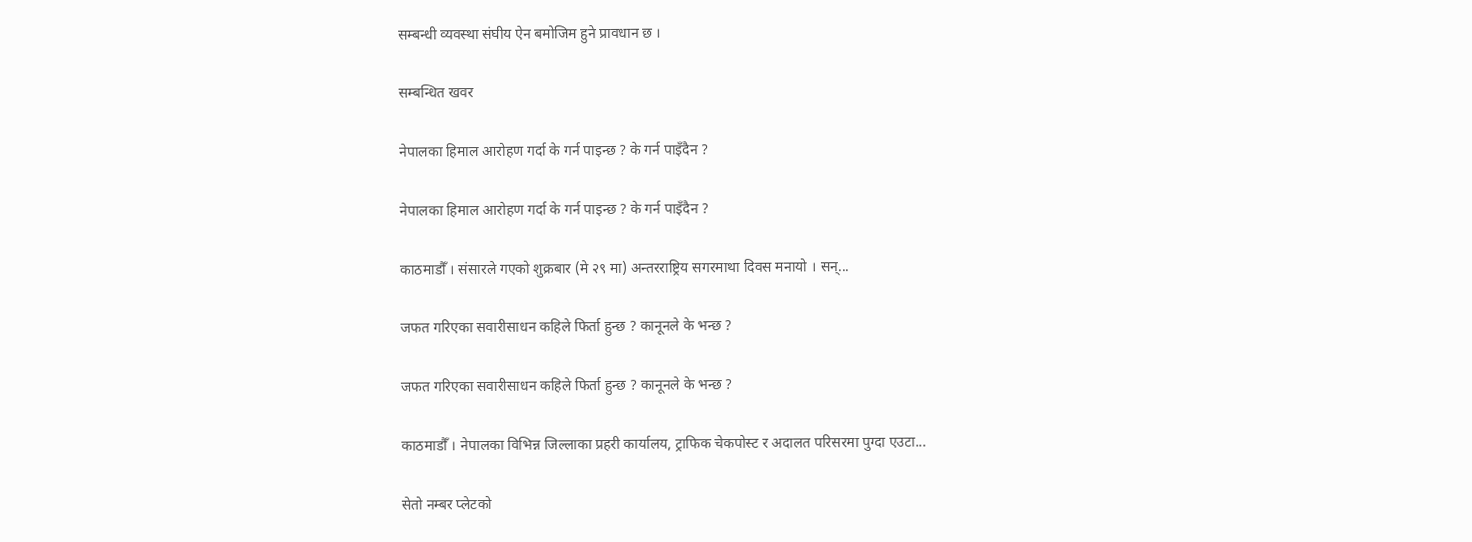सम्बन्धी व्यवस्था संघीय ऐन बमोजिम हुने प्रावधान छ ।

सम्बन्धित खवर

नेपालका हिमाल आरोहण गर्दा के गर्न पाइन्छ ? के गर्न पाइँदैन ?

नेपालका हिमाल आरोहण गर्दा के गर्न पाइन्छ ? के गर्न पाइँदैन ?

काठमाडौँ । संसारले गएको शुक्रबार (मे २९ मा) अन्तरराष्ट्रिय सगरमाथा दिवस मनायो । सन्‌...

जफत गरिएका सवारीसाधन कहिले फिर्ता हुन्छ ? कानूनले के भन्छ ?

जफत गरिएका सवारीसाधन कहिले फिर्ता हुन्छ ? कानूनले के भन्छ ?

काठमाडौँ । नेपालका विभिन्न जिल्लाका प्रहरी कार्यालय, ट्राफिक चेकपोस्ट र अदालत परिसरमा पुग्दा एउटा...

सेतो नम्बर प्लेटको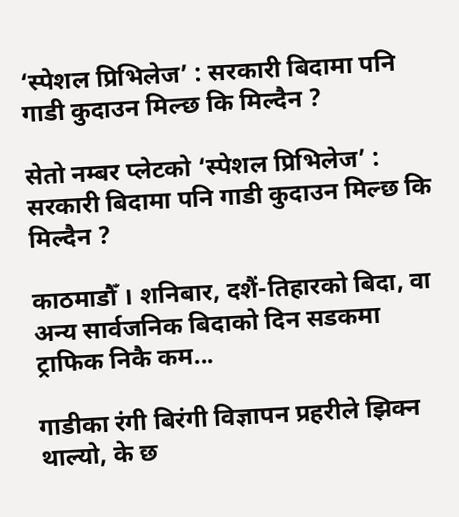‘स्पेशल प्रिभिलेज’ : सरकारी बिदामा पनि गाडी कुदाउन मिल्छ कि मिल्दैन ?

सेतो नम्बर प्लेटको ‘स्पेशल प्रिभिलेज’ : सरकारी बिदामा पनि गाडी कुदाउन मिल्छ कि मिल्दैन ?

काठमाडौँ । शनिबार, दशैं-तिहारको बिदा, वा अन्य सार्वजनिक बिदाको दिन सडकमा ट्राफिक निकै कम...

गाडीका रंगी बिरंगी विज्ञापन प्रहरीले झिक्न थाल्यो, के छ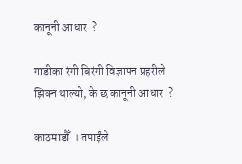कानूनी आधार  ?

गाडीका रंगी बिरंगी विज्ञापन प्रहरीले झिक्न थाल्यो, के छ कानूनी आधार  ?

काठमाडौँ  । तपाईंले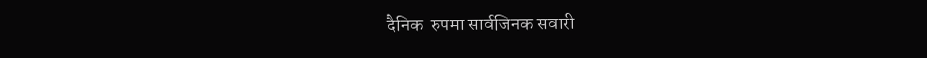दैनिक  रुपमा सार्वजिनक सवारी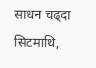साधन चढ्दा सिटमाथि,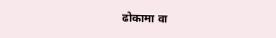ढोकामा वा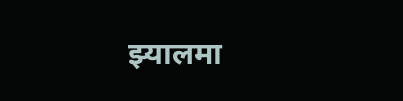झ्यालमा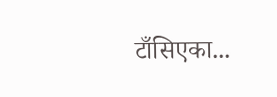टाँसिएका...